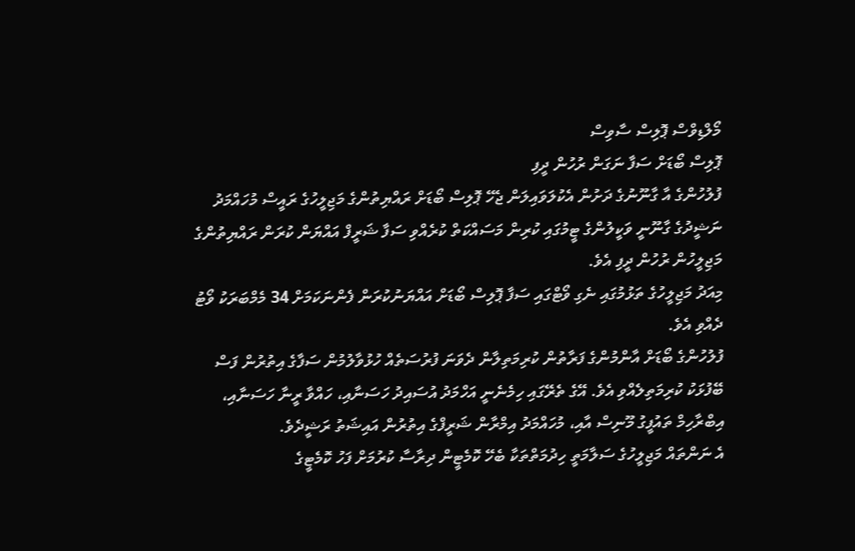މޯލްޑިވްސް ޕޮލިސް ސާވިސް
ޕޮލިސް ބޯޑަށް ސަފާ ނަގަން ރުހުން ދީފި
ފުލުހުންގެ އާ ގާނޫނުގެ ދަށުން އެކުލަވައިލަން ޖެހޭ ޕޮލިސް ބޯޑަށް ރައްޔިތުންގެ މަޖިލީހުގެ ރައީސް މުހައްމަދު ނަޝީދުގެ ގާނޫނީ ވަކީލުންގެ ޓީމުގައި ކުރިން މަސައްކަތް ކުރެއްވި ސަފާ ޝަރީފް އައްޔަން ކުރަން ރައްޔިތުންގެ މަޖިލީހުން ރުހުން ދީފި އެވެ.
މިއަދު މަޖިލީހުގެ ތަޅުމުގައި ނެގި ވޯޓްގައި ސަފާ ޕޮލިސް ބޯޑަށް އައްޔަނުކުރަން ފެންނަކަމަށް 34 މެމްބަރަކު ވޯޓު ދެއްވި އެވެ.
ފުލުހުންގެ ބޯޑަށް އާންމުންގެ ފަރާތުން ކުރިމަތިލާން ދެވަނަ ފުރުސަތެއް ހުޅުވާލުމުން ސަފާގެ އިތުރުން ފަސް ބޭފުޅަކު ކުރިމަތިލެއްވި އެވެ. އޭގެ ތެރޭގައި ހިމެނެނީ އަހްމަދު އުސައިދު ހަސަނާއި، ހައްވާ ރީނާ ހަސަނާއި، އިބްރާހިމް ތައުފީގު މޫނިސް އާއި، މުހައްމަދު އިމްރާން ޝަރީފްގެ އިތުރުން އައިޝަތު ރަޝީދެވެ.
އެ ނަންތައް މަޖިލީހުގެ ސަލާމަތީ ހިދުމަތްތަކާ ބެހޭ ކޮމެޓީން ދިރާސާ ކުރުމަށް ފަހު ކޮމެޓީގެ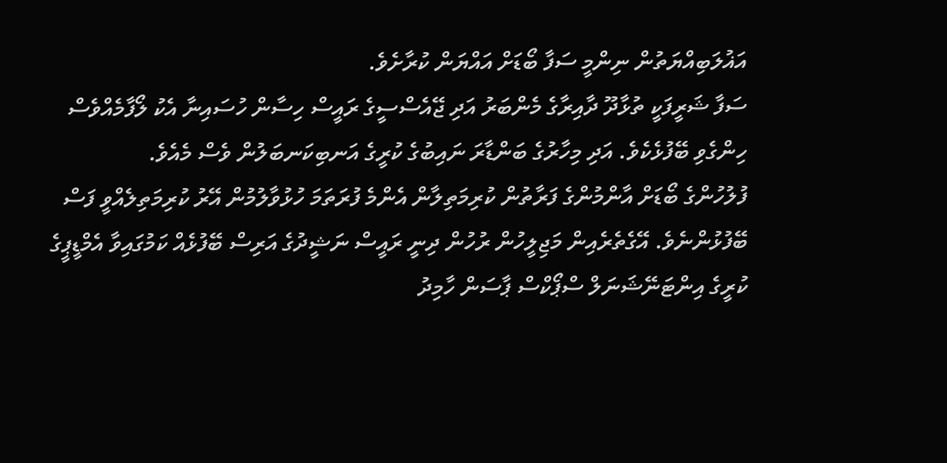އަޣުލަބިއްޔަތުން ނިންމީ ސަފާ ބޯޑަށް އައްޔަން ކުރާށެވެ.
ސަފާ ޝަރީފަކީ ތުޅާދޫ ދާއިރާގެ މެންބަރު އަދި ޖޭއެސްސީގެ ރައީސް ހިސާން ހުސައިނާ އެކު ލޯފާމެއްވެސް ހިންގެވި ބޭފުޅެކެވެ. އަދި މިހާރުގެ ބަންޑާރަ ނައިބުގެ ކުރީގެ އަނބިކަނބަލުން ވެސް މެއެވެ.
ފުލުހުންގެ ބޯޑަށް އާންމުންގެ ފަރާތުން ކުރިމަތިލާން އެންމެ ފުރަތަމަ ހުޅުވާލުމުން އޭރު ކުރިމަތިލެއްވީ ފަސް ބޭފުޅުންނެވެ. އޭގެތެރެއިން މަޖިލީހުން ރުހުން ދިނީ ރައީސް ނަޝީދުގެ އަރިސް ބޭފުޅެއް ކަމުގައިވާ އެމްޑީޕީގެ ކުރީގެ އިންޓަނޭޝަނަލް ސްޕޯކްސް ޕާސަން ހާމިދު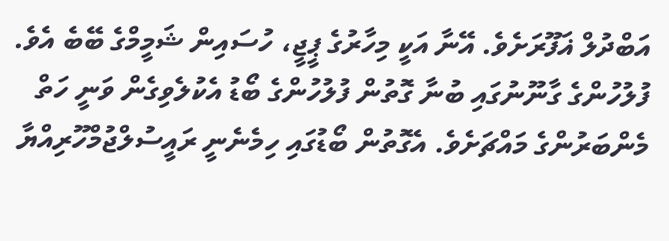އަބްދުލް ޣަފޫރަށެވެ. އޭނާ އަކީ މިހާރުގެ ޕީޖީ، ހުސައިން ޝަމީމްގެ ބޭބެ އެވެ.
ފުލުހުންގެ ގާނޫނުގައި ބުނާ ގޮތުން ފުލުހުންގެ ބޯޑު އެކުލެވިގެން ވަނީ ހަތް މެންބަރުންގެ މައްޗަށެވެ. އެގޮތުން ބޯޑުގައި ހިމެނެނީ ރައީސުލްޖުމްހޫރިއްޔާ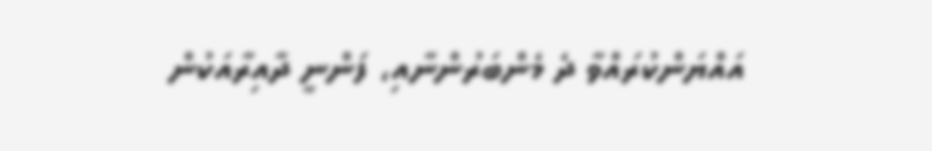އައްޔަންކުރައްވާ ދެ މެންބަރުންނާއި، ފަންނީ ދާއިރާއަކުން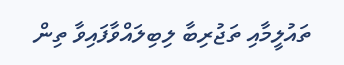ތައުލީމާއި ތަޖުރިބާ ލިބިލައްވާފައިވާ ތިން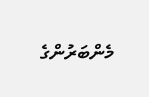މެންބަރުންގެ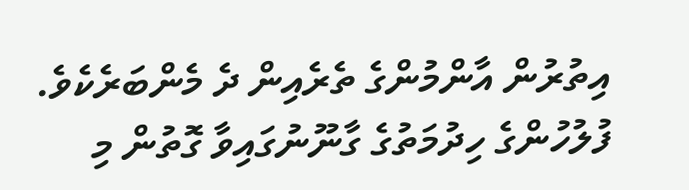އިތުރުން އާންމުންގެ ތެރެއިން ދެ މެންބަރެކެވެ.
ފުލުހުންގެ ހިދުމަތުގެ ގާނޫނުގައިވާ ގޮތުން މި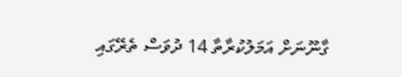ގާނޫނަށް އަމަލުކުރާތާ 14 ދުވަސް ތެރޭގައި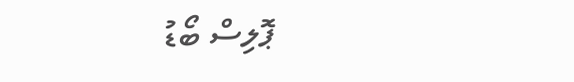ޕޮލިސް ބޯޑު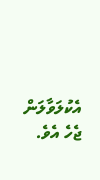އެކުލަވާލަން ޖެހެ އެވެ.